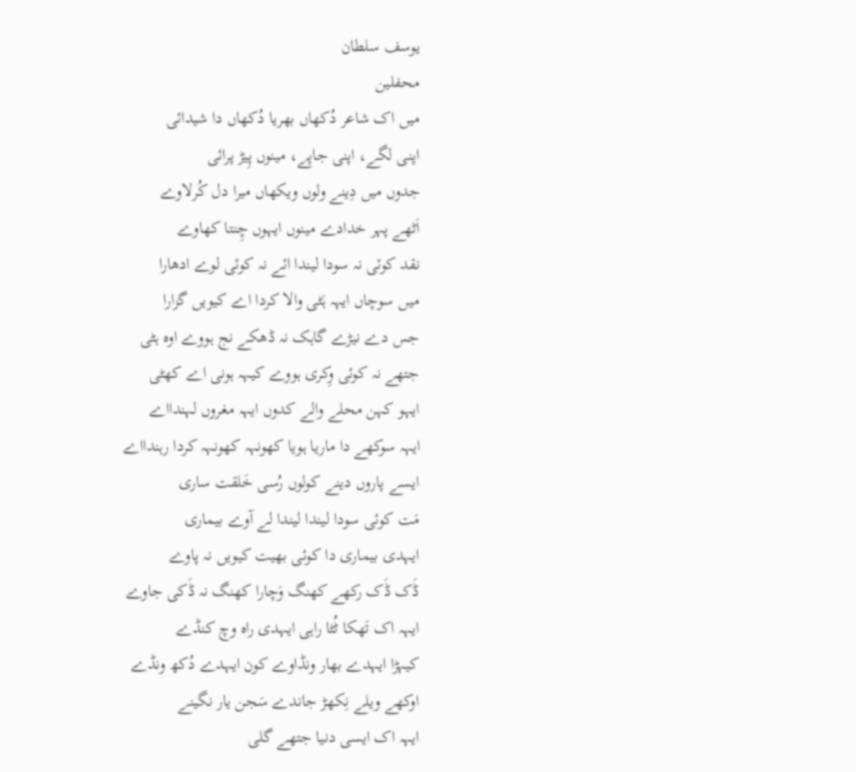یوسف سلطان
محفلین
میں اک شاعر دُکھاں بھریا دُکھاں دا شیدائی
اپنی لگے، اپنی جاپے، مینوں پِیڑ پرائی
جدوں میں دِینے ولوں ویکھاں میرا دل کُرلاوے
اَٹھے پہر خدادے مینوں ایہوں چِنتا کھاوے
نقد کوئی نہ سودا لیندا ائے نہ کوئی لوے ادھارا
میں سوچاں ایہہ ہَٹی والا کردا اے کیویں گزارا
جس دے نیڑے گاہک نہ ڈھکے نج ہووے اوہ ہٹی
جتھے نہ کوئی وِکری ہووے کیہہ ہونی اے کھٹی
ایہو کہن محلے والے کدوں ایہہ مغروں لہندااے
ایہہ سوکھے دا ماریا ہویا کھونہہ کھونہہ کردا رہندااے
ایسے پاروں دینے کولوں رُسی خَلقت ساری
مَت کوئی سودا لیندا لیندا لے آوے بیماری
ایہدی بیماری دا کوئی بھیت کیویں نہ پاوے
ڈَک ڈَک رکھے کھنگ وَچارا کھنگ نہ ڈَکی جاوے
ایہہ اک تَھکا ٹُٹا راہی ایہدی راہ وچ کنڈے
کیہڑا ایہدے بھار ونڈاوے کون ایہدے دُکھ ونڈے
اوکھے ویلے نِکھڑ جاندے سَجن یار نگینے
ایہہ اک ایسی دنیا جتھے گلی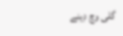گلی وچ دِینے